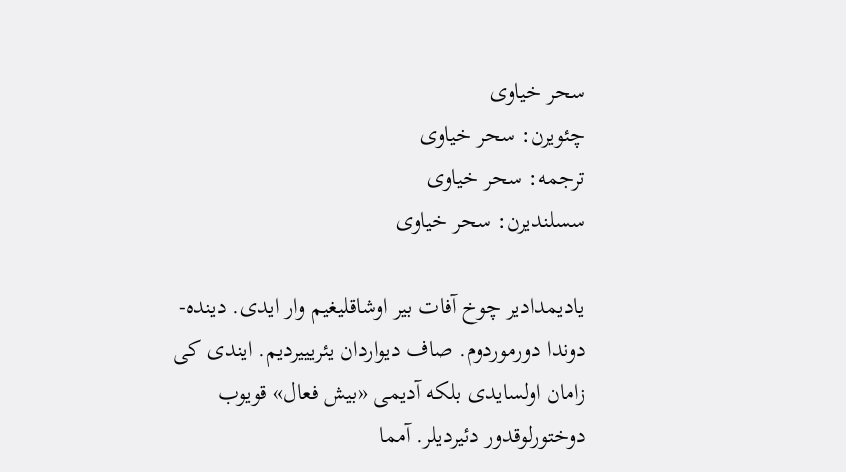سحر خیاوی
چئویرن: سحر خیاوی
ترجمه: سحر خیاوی
سسلندیرن: سحر خیاوی

یادیمدادیر چوخ آفات بیر اوشاقلیغیم وار ایدی. دینده- دوندا دورموردوم. صاف دیواردان یئریییردیم. ایندی کی زامان اولسایدی بلکه آدیمی «بیش فعال» قویوب دوختورلوقدور دئیردیلر. آمما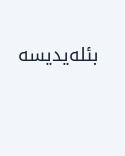بئله‌یدیسه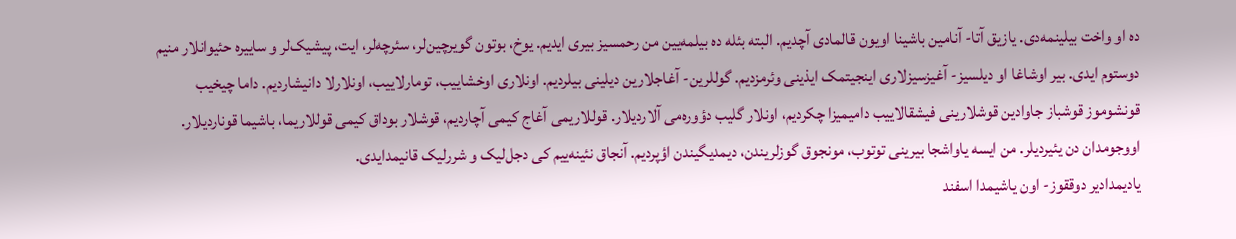ده او واخت بیلینمه‌دی. یازیق آتا- آنامین باشینا اویون قالمادی آچدیم. البته بئله‌ ده بیلمه‌یین من رحمسیز بیری ایدیم. یوخ، بوتون گویرچین‌لر، سئرچه‌لر، ایت، پیشیک‌لر و ساییره حئیوانلار منیم دوستوم ایدی. بیر اوشاغا او دیلسیز- آغیزسیزلاری اینجیتمک ایذینی وئرمزدیم. گوللرین- آغاجلارین دیلینی بیلردیم. اونلاری اوخشاییب، تومارلاییب، اونلارلا دانیشاردیم. داما چیخیب قونشوموز قوشباز جاوادین قوشلارینی فیشقالاییب دامیمیزا چکردیم، اونلار گلیب دؤوره‌می آلاردیلار. قوللاریمی آغاج کیمی آچاردیم، قوشلار بوداق کیمی قوللاریما، باشیما قوناردیلار. اووجومدان دن یئیردیلر. من ایسه یاواشجا بیرینی توتوب، مونجوق گوزلریندن، دیمدیگیندن اؤپردیم. آنجاق نئینه‌ییم کی دجل‌لیک و شررلیک قانیمدایدی.
یادیمدادیر دوققوز- اون یاشیمدا اسفند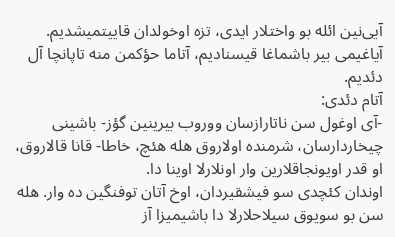آیی‌نین ائله بو واختلار ایدی، تزه اوخولدان قاییتمیشدیم. آیاغیمی بیر باشماغا قیسنادیم، آتاما حؤکمن منه تاپانچا آل دئدیم.
آتام دئدی:
-آی اوغول سن ناتارازسان ووروب بیرینین گؤز- باشینی چیخاردارسان، شرمنده اولاروق هله هئچ، خاطا- قانا قالاروق، او قدر اویونجاقلارین وار اونلارلا اوینا دا.
اوندان کئچدی سو فیشقیردان، اوخ آتان توفنگین ده وار. هله سن بو سویوق سیلاحلارلا دا باشیمیزا آز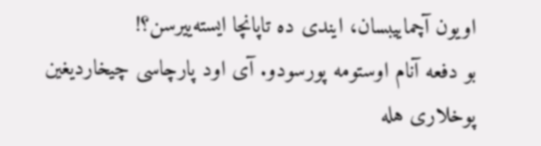اویون آچماییبسان، ایندی ده تاپانچا ایسته‌ییرسن؟!
بو دفعه آنام اوستومه پورسودو. آی اود پارچاسی چیخاردیغین پوخلاری هله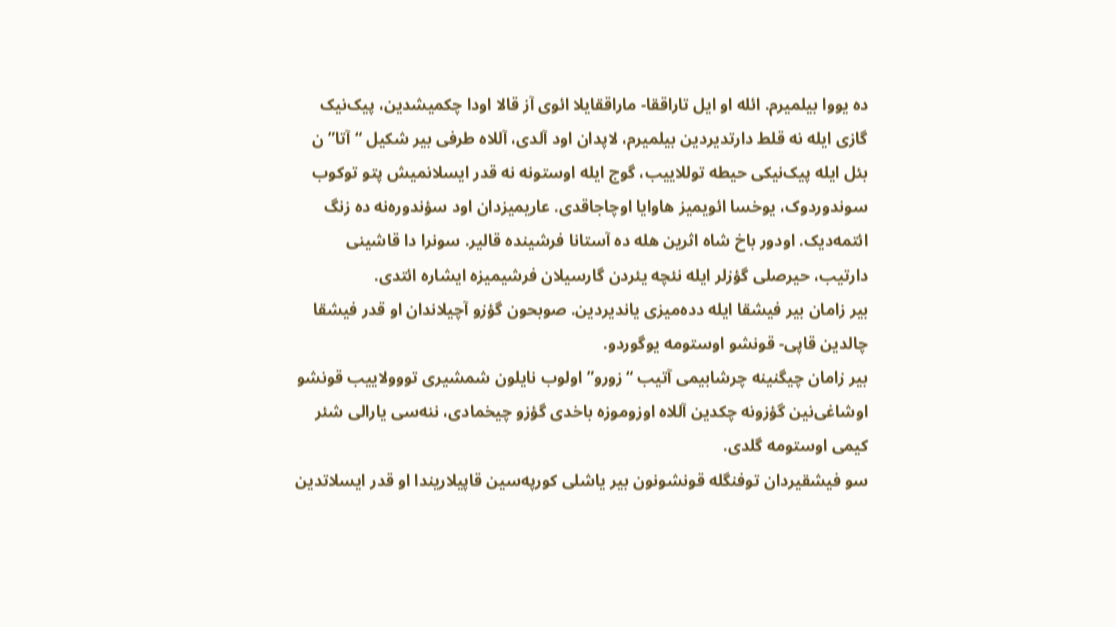ده یووا بیلمیرم. ائله او ایل تاراققا- ماراققایلا ائوی آز قالا اودا چکمیشدین، پیک‌نیک گازی ایله نه قلط دارتدیردین بیلمیرم، لاپدان اود آلدی، آللاه طرفی بیر شکیل “آتا”ن بئل ایله پیک‌نیکی حیطه توللاییب، گوج ایله اوستونه نه قدر ایسلانمیش پتو توکوب سوندوردوک، یوخسا ائویمیز هاوایا اوچاجاقدی. عاریمیزدان اود سؤندوره‌نه ده زنگ ائتمه‌دیک. اودور باخ شاه اثرین هله ده آستانا فرشینده قالیر. سونرا دا قاشینی دارتیب، حیرصلی گؤزلر ایله نئچه یئردن گارسیلان فرشیمیزه ایشاره ائتدی.
بیر زامان بیر فیشقا ایله دده‌میزی یاندیردین. صوبحون گؤزو آچیلاندان او قدر فیشقا چالدین قاپی- قونشو اوستومه یوگوردو.
بیر زامان چیگنینه چرشابیمی آتیب “زورو” اولوب نایلون شمشیری تووولاییب قونشو اوشاغی‌نین گؤزونه چکدین آللاه اوزوموزه باخدی گؤزو چیخمادی، ننه‌سی یارالی شئر کیمی اوستومه گلدی.
سو فیشقیردان توفنگله قونشونون بیر یاشلی کورپه‌سین قاپیلاریندا او قدر ایسلاتدین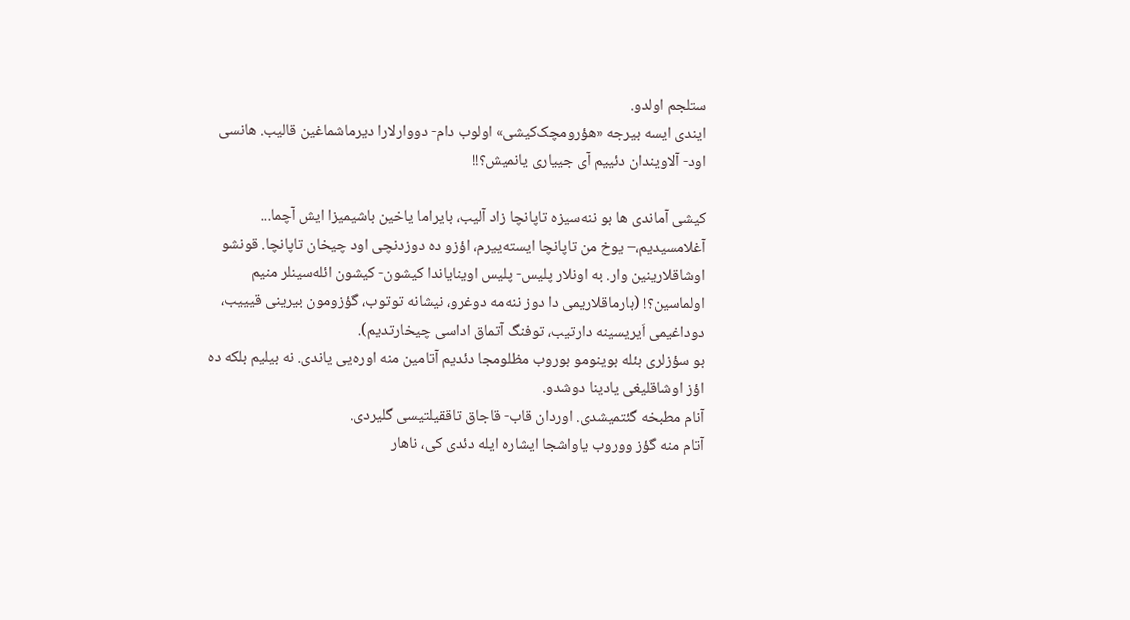ستلجم اولدو.
ایندی ایسه بیرجه «هؤرومچک‌کیشی» اولوب دام- دووارلارا دیرماشماغین قالیب. هانسی اود- آلاویندان دئییم آی جییاری یانمیش؟!!

کیشی آماندی ها بو ننه‌سیزه تاپانچا زاد آلیب، بایراما یاخین باشیمیزا ایش آچما...
آغلامسیدیم،– یوخ من تاپانچا ایسته‌ییرم، اؤزو ده دوزدنچی اود چیخان تاپانچا. قونشو اوشاقلارینین وار. به اونلار پلیس- پلیس اوینایاندا کیشون- کیشون ائله‌سینلر منیم اولماسین؟! (بارماقلاریمی دا دوز ننه‌مه دوغرو، نیشانه توتوب، گؤزومون بیرینی قیییب، دوداغیمی اَیریسینه دارتیب، توفنگ آتماق اداسی چیخارتدیم).
بو سؤزلری بئله بوینومو بوروب مظلومجا دئدیم آتامین منه اوره‌یی یاندی. نه بیلیم بلکه ده اؤز اوشاقلیغی یادینا دوشدو.
آنام مطبخه گئتمیشدی. اوردان قاب- قاجاق تاققیلتیسی گلیردی.
آتام منه گؤز ووروب یاواشجا ایشاره ایله دئدی کی، ناهار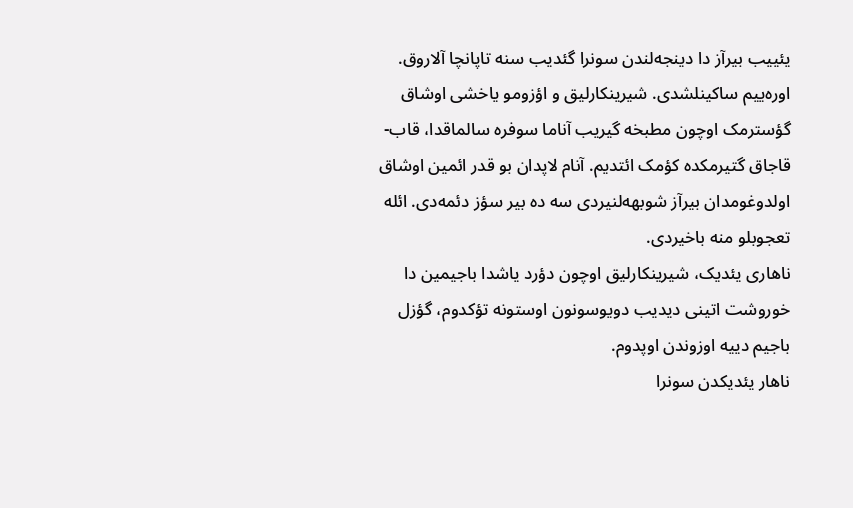یئییب بیرآز دا دینجه‌لندن سونرا گئدیب سنه تاپانچا آلاروق.
اوره‌ییم ساکینلشدی. شیرینکارلیق و اؤزومو یاخشی اوشاق گؤسترمک اوچون مطبخه گیریب آناما سوفره سالماقدا، قاب- قاجاق گتیرمکده کؤمک ائتدیم. آنام لاپدان بو قدر ائمین اوشاق اولدوغومدان بیرآز شوبهه‌لنیردی سه ده بیر سؤز دئمه‌دی. ائله تعجوبلو منه باخیردی.
ناهاری یئدیک، شیرینکارلیق اوچون دؤرد یاشدا باجیمین دا خوروشت اتینی دیدیب دویوسونون اوستونه تؤکدوم، گؤزل باجیم دییه اوزوندن اوپدوم.
ناهار یئدیکدن سونرا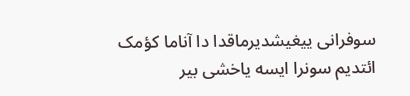سوفرانی ییغیشدیرماقدا دا آناما کؤمک ائتدیم سونرا ایسه یاخشی بیر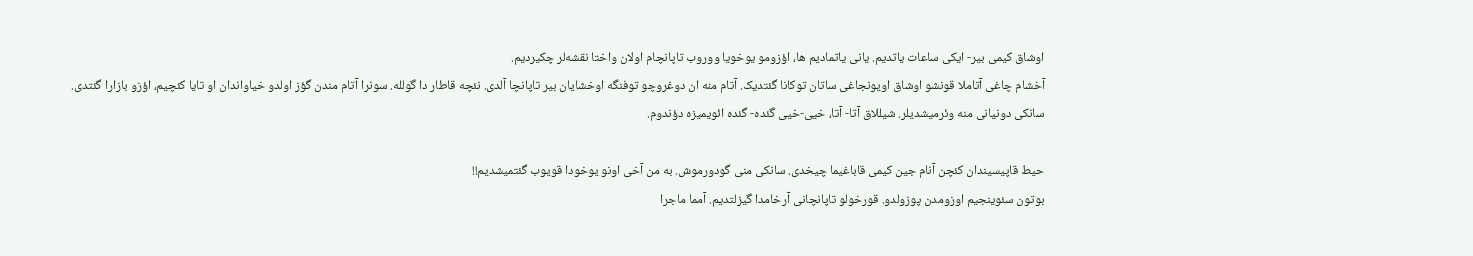اوشاق کیمی بیر- ایکی ساعات یاتدیم. یانی یاتمادیم ها، اؤزومو یوخویا ووروب تاپانچام اولان واختا نقشه‌لر چکیردیم.
آخشام چاغی آتاملا قونشو اوشاق اویونجاغی ساتان توکانا گئتدیک. آتام منه ان دوغروچو توفنگه اوخشایان بیر تاپانچا آلدی. نئچه قاطار دا گولله. سونرا آتام مندن گؤز اولدو خیاواندان او تایا کئچیم، اؤزو بازارا گئتدی.
سانکی دونیانی منه وئرمیشدیلر. شیللاق آتا- آتا، خیی-خیی گئده- گئده ائویمیزه دؤندوم.

حیط قاپیسیندان کئچن آنام جین کیمی قاباغیما چیخدی. سانکی منی گودورموش. به من آخی اونو یوخودا قویوب گئتمیشدیم!!
بوتون سئوینجیم اوزومدن پوزولدو. قورخولو تاپانچانی آرخامدا گیزلتدیم. آمما ماجرا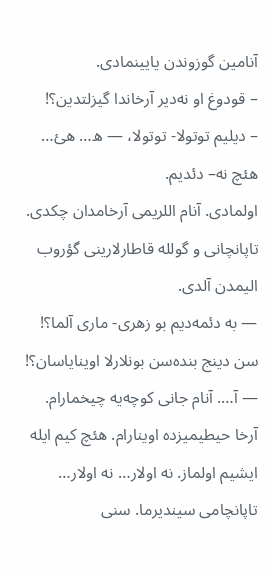آنامین گوزوندن یایینمادی.
– قودوغ او نه‌دیر آرخاندا گیزلتدین؟!
– دیلیم توتولا- توتولا، — ه… هئ… هئچ نه– دئدیم.
اولمادی. آنام اللریمی آرخامدان چکدی. تاپانچانی و گولله قاطارلارینی گؤروب الیمدن آلدی.
— به دئمه‌دیم بو زهری- ماری آلما؟! سن دینج بنده‌سن بونلارلا اوینایاسان؟!
— آ…. آنام جانی کوچه‌یه چیخمارام. آرخا حیطیمیزده اوینارام. هئچ کیم ایله ایشیم اولماز. نه اولار… نه اولار… تاپانچامی سیندیرما. سنی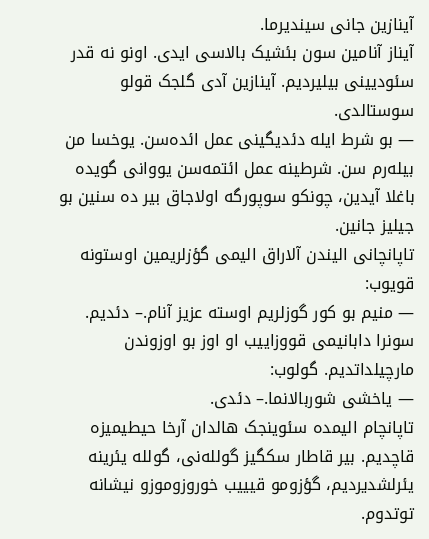آینازین جانی سیندیرما.
آیناز آنامین سون بئشیک بالاسی ایدی. اونو نه قدر سئودیینی بیلیردیم. آینازین آدی گلجک قولو سوستالدی.
— بو شرط ایله دئدیگینی عمل ائده‌سن. یوخسا من بیله‌رم سن. شرطینه عمل ائتمه‌سن یووانی گویده باغلا آیدین، چونکو سوپورگه اولاجاق بیر ده سنین بو جیلیز جانین.
تاپانچانی الیندن آلاراق الیمی گؤزلریمین اوستونه قویوب:
— منیم بو کور گوزلریم اوسته عزیز آنام.– دئدیم.
سونرا دابانیمی قووزاییب او اوز بو اوزوندن مارچیلداتدیم. گولوب:
— یاخشی شوربالانما.– دئدی.
تاپانچام الیمده سئوینجک هالدان آرخا حیطیمیزه قاچدیم. بیر قاطار سکگیز گولله‌نی، گولله یئرینه یئرلشدیردیم، گؤزومو قیییب خوروزوموزو نیشانه توتدوم.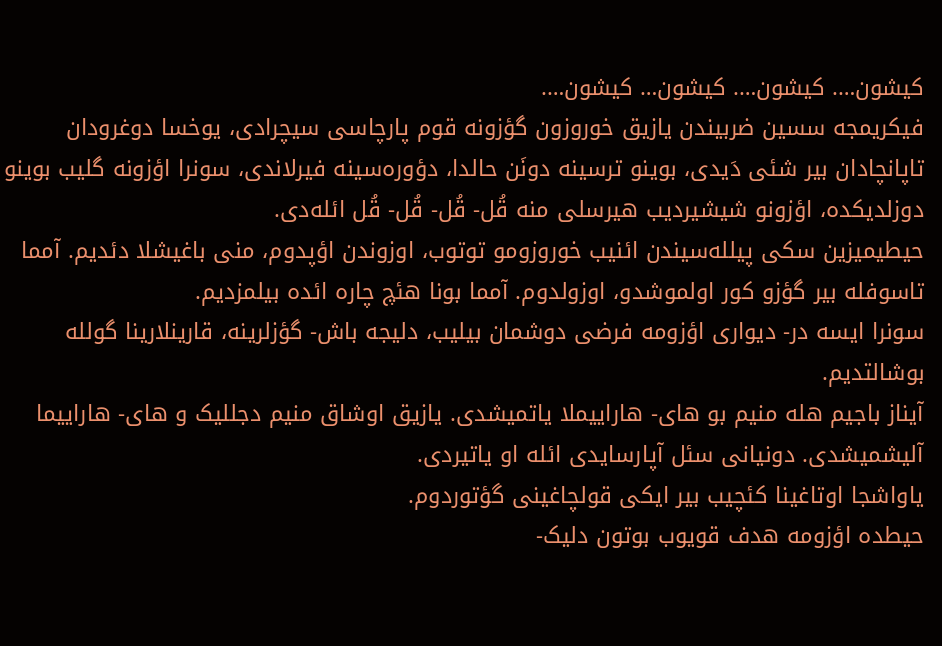کیشون…. کیشون…. کیشون… کیشون….
فیکریمجه سسین ضربیندن یازیق خوروزون گؤزونه قوم پارچاسی سیچرادی، یوخسا دوغرودان تاپانچادان بیر شئی دَیدی، بوینو ترسینه دونَن حالدا، دؤوره‌سینه فیرلاندی، سونرا اؤزونه گلیب بوینو دوزلدیکده، اؤزونو شیشیردیب هیرسلی منه قُل- قُل- قُل- قُل ائله‌دی.
حیطیمیزین سکی پیلله‌سیندن ائنیب خوروزومو توتوب، اوزوندن اؤپدوم، منی باغیشلا دئدیم. آمما تاسوفله بیر گؤزو کور اولموشدو، اوزولدوم. آمما بونا هئچ چاره ائده بیلمزدیم.
سونرا ایسه در- دیواری اؤزومه فرضی دوشمان بیلیب، دلیجه باش- گؤزلرینه، قارینلارینا گولله بوشالتدیم.
آیناز باجیم هله منیم بو های- هاراییملا یاتمیشدی. یازیق اوشاق منیم دجللیک و های- هاراییما آلیشمیشدی. دونیانی سئل آپارسایدی ائله او یاتیردی.
یاواشجا اوتاغینا کئچیب بیر ایکی قولچاغینی گؤتوردوم.
حیطده اؤزومه هدف قویوب بوتون دلیک-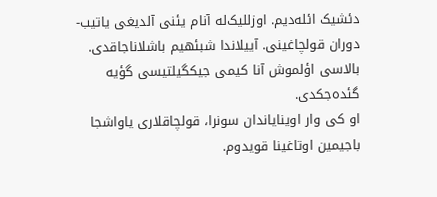دئشیک ائله‌دیم. اوزللیک‌له آنام یئنی آلدیغی یاتیب- دوران قولچاغینی. آییلاندا شبئهیم باشلاناجاقدی. بالاسی اؤلموش آنا کیمی جیکگیلتیسی گؤیه گئده‌جکدی.
او کی وار اوینایاندان سونرا، قولچاقلاری یاواشجا باجیمین اوتاغینا قویدوم.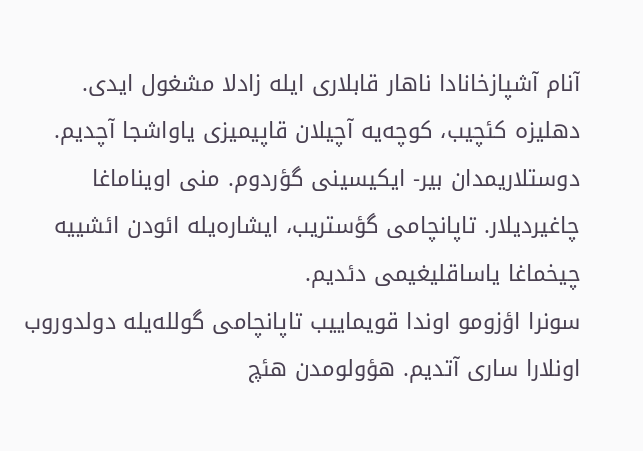آنام آشپازخانادا ناهار قابلاری ایله زادلا مشغول ایدی.
دهلیزه کئچیب، کوچه‌یه آچیلان قاپیمیزی یاواشجا آچدیم. دوستلاریمدان بیر- ایکیسینی گؤردوم. منی اویناماغا چاغیردیلار. تاپانچامی گؤستریب، ایشاره‌یله ائودن ائشییه چیخماغا یاساقلیغیمی دئدیم.
سونرا اؤزومو اوندا قویماییب تاپانچامی گولله‌یله دولدوروب اونلارا ساری آتدیم. هؤولومدن هئچ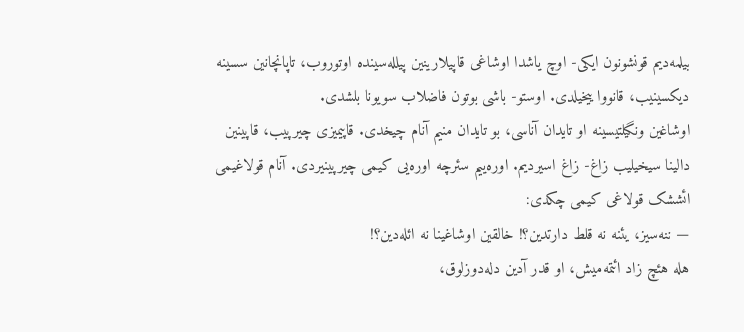بیلمه‌دیم قونشونون ایکی- اوچ یاشدا اوشاغی قاپیلارینین پیلله‌سینده اوتوروب، تاپانچانین سسینه دیکسینیب، قانووا ییخیلدی. اوستو- باشی بوتون فاضلاب سویونا بلشدی.
اوشاغین ونگیلتیسینه او تایدان آناسی، بو تایدان منیم آنام چیخدی. قاپیمیزی چیرپیب، قاپینین دالینا سیخیلیب زاغ- زاغ اسیردیم. اوره‌ییم سئرچه اوره‌یی کیمی چیرپینیردی. آنام قولاغیمی ائششک قولاغی کیمی چکدی:
— ننه‌سیز، یئنه نه قلط دارتدین؟! خالقین اوشاغینا نه ائله‌دین؟!
هله هئچ زاد ائتمه‌میش، او قدر آدین دله‌دوزلوق،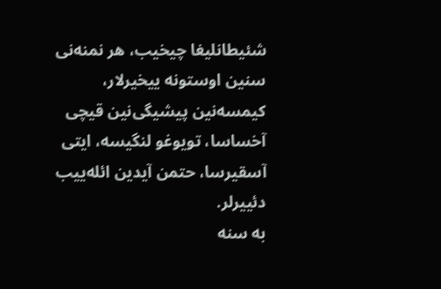شئیطانلیغا چیخیب، هر نمنه‌نی سنین اوستونه ییخیرلار، کیمسه‌نین پیشیگی‌نین قیچی آخساسا، تویوغو لنگیسه، ایتی آسقیرسا، حتمن آیدین ائله‌ییب دئییرلر.
به سنه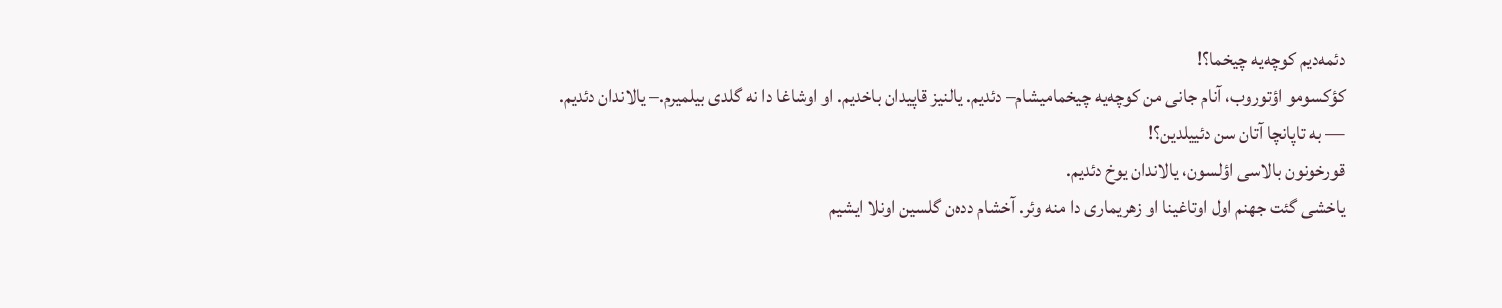دئمه‌دیم کوچه‌یه چیخما؟!
کؤکسومو اؤتوروب، آنام جانی من کوچه‌یه چیخمامیشام– دئدیم. یالنیز قاپیدان باخدیم. او اوشاغا دا نه گلدی بیلمیرم.– یالاندان دئدیم.
— به تاپانچا آتان سن دئییلدین؟!
قورخونون بالاسی اؤلسون، یالاندان یوخ دئدیم.
یاخشی گئت جهنم اول اوتاغینا او زهریماری دا منه وئر. آخشام دده‌ن گلسین اونلا ایشیم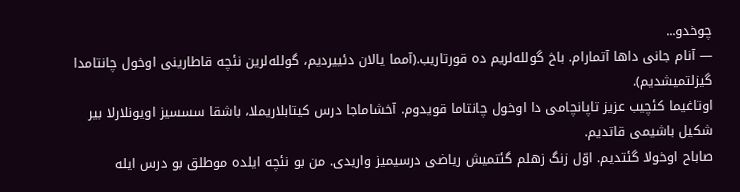چوخدو...
— آنام جانی داها آتمارام. باخ گولله‌لریم ده قورتاریب.(آمما یالان دئییردیم، گولله‌لرین نئچه قاطارینی اوخول چانتامدا گیزلتمیشدیم).
اوتاغیما کئچیب عزیز تاپانچامی دا اوخول چانتاما قویدوم. آخشاماجا درس کیتابلاریملا، باشقا سسسیز اویونلارلا بیر شکیل باشیمی قاتدیم.
صاباح اوخولا گئتدیم. اوّل زنگ زهلم گئتمیش ریاضی درسیمیز واریدی. من بو نئچه ایلده موطلق بو درس ایله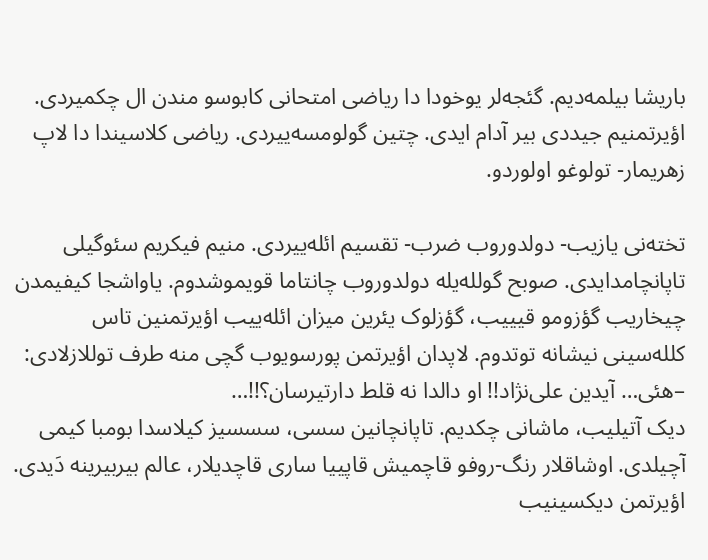باریشا بیلمه‌دیم. گئجه‌لر یوخودا دا ریاضی امتحانی کابوسو مندن ال چکمیردی. اؤیرتمنیم جیددی بیر آدام ایدی. چتین گولومسه‌‌ییردی. ریاضی کلاسیندا دا لاپ زهریمار- تولوغو اولوردو.

تخته‌نی یازیب- دولدوروب ضرب- تقسیم ائله‌ییردی. منیم فیکریم سئوگیلی تاپانچامدایدی. صوبح گولله‌یله دولدوروب چانتاما قویموشدوم. یاواشجا کیفیمدن چیخاریب گؤزومو قیییب، گؤزلوک یئرین میزان ائله‌ییب اؤیرتمنین تاس کلله‌سینی نیشانه توتدوم. لاپدان اؤیرتمن پورسویوب گچی منه طرف توللازلادی:
–هئی… آیدین علی‌نژاد!! او دالدا نه قلط دارتیرسان؟!!…
دیک آتیلیب، ماشانی چکدیم. تاپانچانین سسی، سسسیز کیلاسدا بومبا کیمی آچیلدی. اوشاقلار رنگ-روفو قاچمیش قاپییا ساری قاچدیلار، عالم بیربیرینه دَیدی.
اؤیرتمن دیکسینیب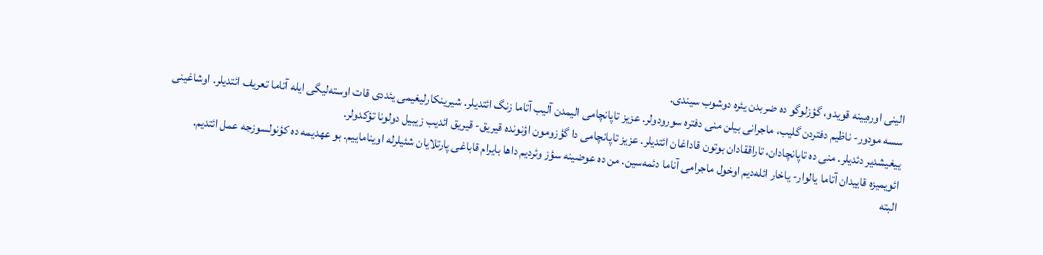الینی اوره‌یینه قویدو، گؤزلوگو ده ضربدن یئره دوشوب سیندی.
سسه مودور- ناظیم دفتردن گلیب، ماجرانی بیلن منی دفتره سورودولر. عزیز تاپانچامی الیمدن آلیب آتاما زنگ ائتدیلر. شیرینکارلیغیمی یئددی قات اوسته‌لیگی ایله آتاما تعریف ائتدیلر. اوشاغینی ییغیشدیر دئدیلر. منی ده تاپانچادان، تاراققادان بوتون قاداغان ائتدیلر. عزیز تاپانچامی دا گؤزومون اؤنونده قیریق- قیریق ائدیب زیبیل دولونا تؤکدولر.
ائویمیزه قاییدان آتاما یالوار- یاخار ائله‌دیم اوخول ماجرامی آناما دئمه‌سین. من ده عوضینه سؤز وئردیم داها بایرام قاباغی پارتلایان شئیلرله اویناماییم. بو عهدیمه ده کؤنولسوزجه عمل ائتدیم.
البته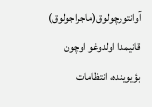آوانتورچولوق(ماجراجولوق) قانیمدا اولدوغو اوچون بؤیوینده، انتظامات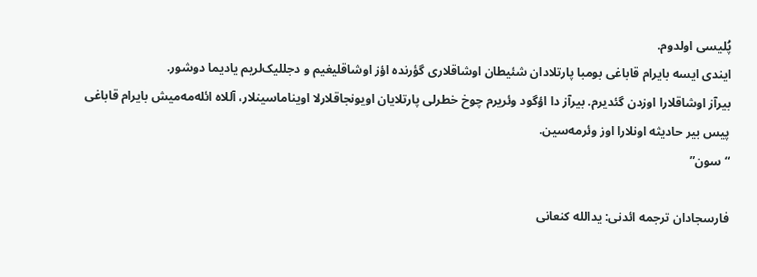پُلیسی اولدوم.
ایندی ایسه بایرام قاباغی بومبا پارتلادان شئیطان اوشاقلاری گؤرنده اؤز اوشاقلیغیم و دجللیک‌لریم یادیما دوشور.
بیرآز اوشاقلارا اوزدن گئدیرم. بیرآز دا اؤگود وئریرم چوخ خطرلی پارتلایان اویونجاقلارلا اویناماسینلار، آللاه ائله‌مه‌میش بایرام قاباغی پیس بیر حادیثه اونلارا اوز وئرمه‌سین.
“سون”

فارسجادان ترجمه ائدنی: یدالله کنعانی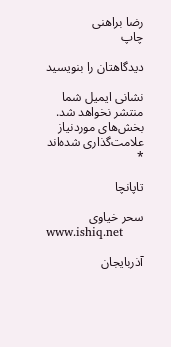رضا براهنی
چاپ

دیدگاهتان را بنویسید

نشانی ایمیل شما منتشر نخواهد شد. بخش‌های موردنیاز علامت‌گذاری شده‌اند *

تاپانچا

سحر خیاوی
www.ishiq.net

آذربایجان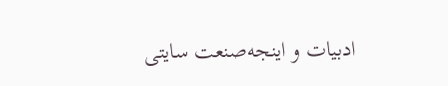ادبیات و اینجه‌صنعت سایتی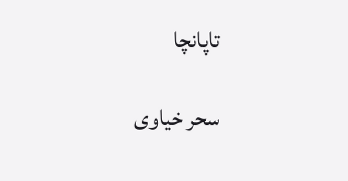تاپانچا

سحر خیاوی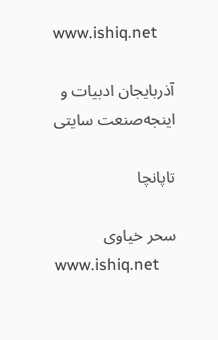www.ishiq.net

آذربایجان ادبیات و اینجه‌صنعت سایتی

تاپانچا

سحر خیاوی
www.ishiq.net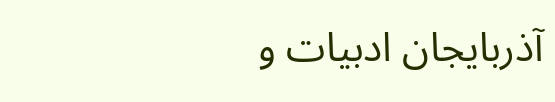آذربایجان ادبیات و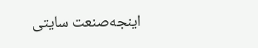اینجه‌صنعت سایتی